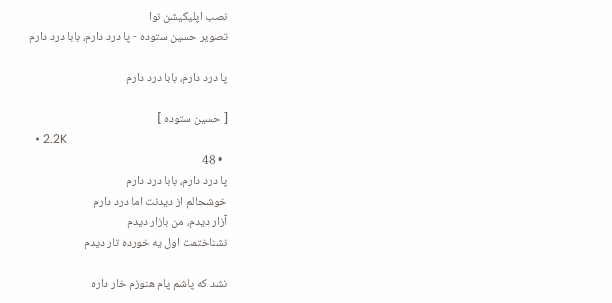نصب اپلیکیشن نوا
تصویر حسین ستوده - پا درد دارم، بابا درد دارم

پا درد دارم، بابا درد دارم

[ حسین ستوده ]
  • 2.2K
  • 48
پا درد دارم، بابا درد دارم
خوشحالم از دیدنت اما درد دارم
آزار دیدم، من بازار دیدم
نشناختمت اول یه خورده تار دیدم

نشد که پاشم پام هنوزم خار داره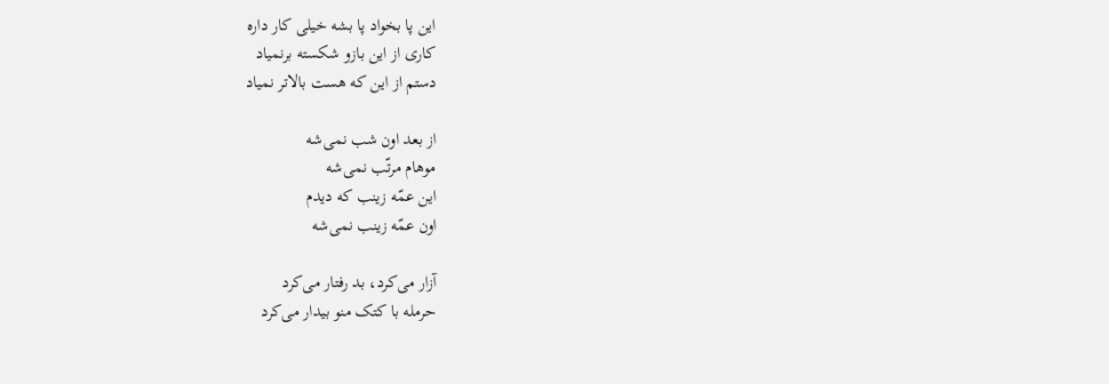این پا بخواد پا بشه خیلی کار داره
کاری از این بازو شکسته برنمیاد
دستم از این که هست بالاتر نمیاد

از بعد اون شب نمی‌شه
موهام مرتّب نمی‌شه
این عمّه زینب که دیدم
اون عمّه زینب نمی‌شه

آزار می‌کرد، بد رفتار می‌کرد
حرمله با کتک منو بیدار می‌کرد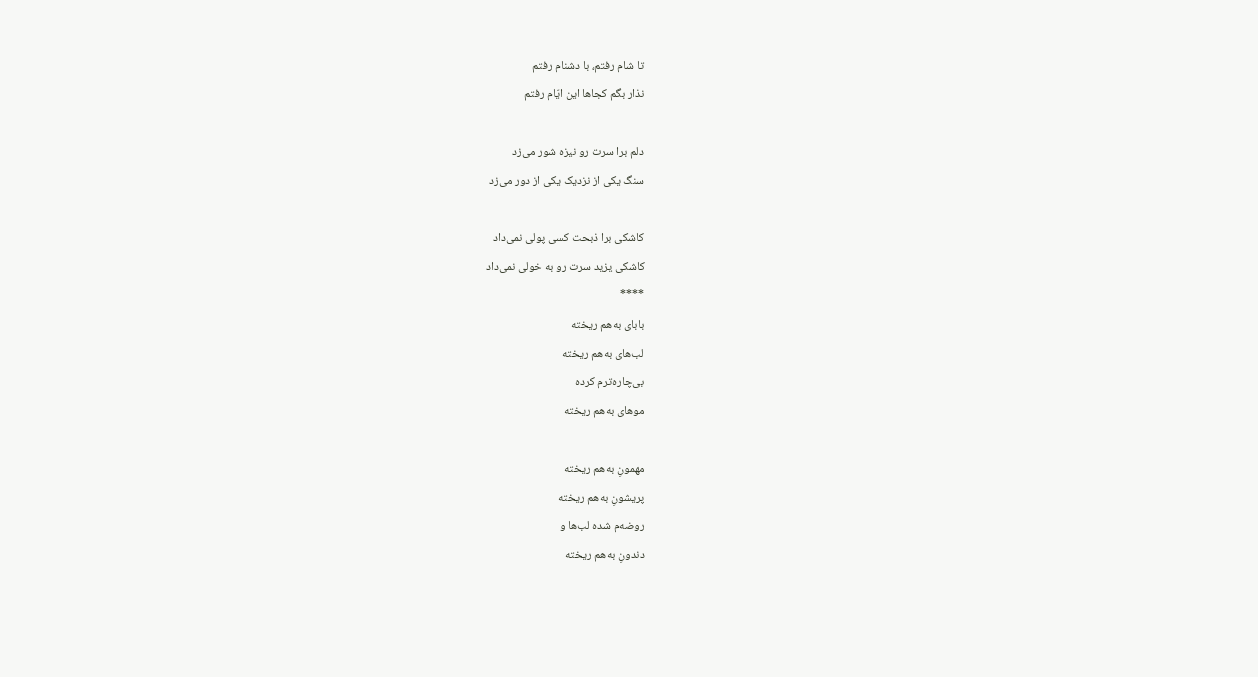تا شام رفتم، با دشنام رفتم
نذار بگم کجاها این ایّام رفتم

دلم برا سرت رو نیزه شور می‌زد
سنگ یکی از نزدیک یکی از دور می‌زد

کاشکی برا ذبحت کسی پولی نمی‌داد
کاشکی یزید سرت رو به خولی نمی‌داد
****
بابای به‌هم ریخته
لب‌های به‌هم ریخته
بی‌چاره‌ترم کرده
موهای به‌هم ریخته

مهمونِ به‌هم ریخته
پریشونِ به‌هم ریخته
روضه‌‌م شده لب‌ها و
دندونِ به‌هم ریخته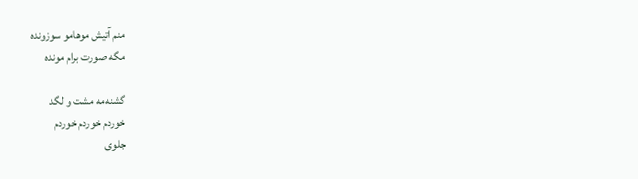منم آتیش موهامو سوزونده
مگه صورت برام مونده

گشنه‌مه مشت و لگد
خوردم خوردم خوردم
جلوی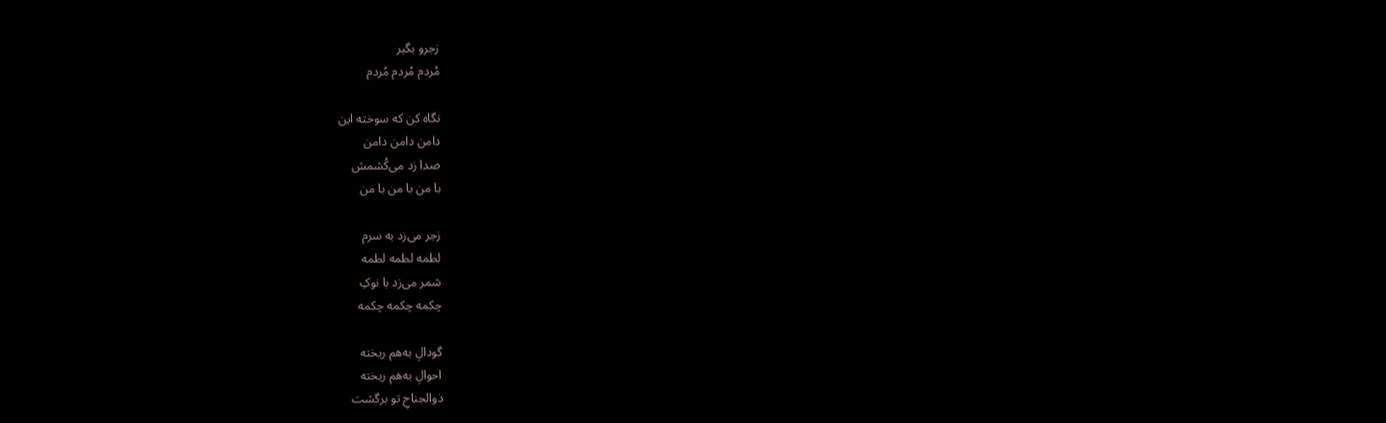زجرو بگیر
مُردم مُردم مُردم

نگاه کن که سوخته این
دامن دامن دامن
صدا زد می‌کُشمش
با من با من با من

زجر می‌زد به سرم
لطمه لطمه لطمه
شمر می‌زد با نوکِ
چکمه چکمه چکمه

گودالِ به‌هم ریخته
احوالِ به‌هم ریخته
ذوالجناحِ تو برگشت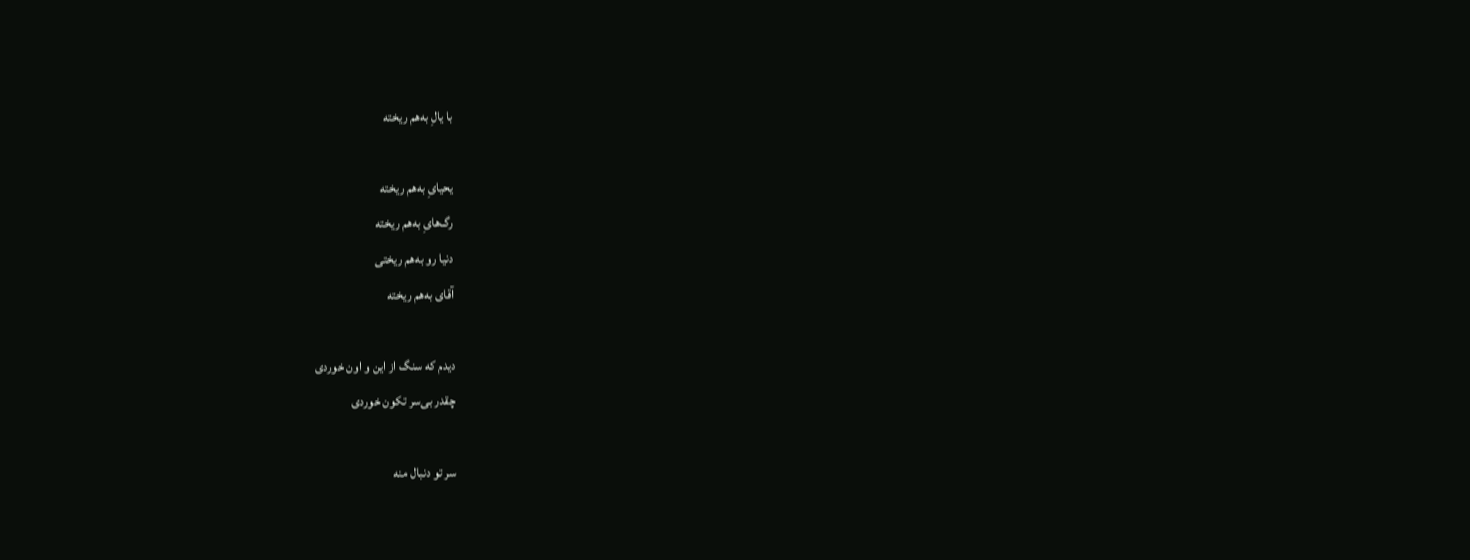با یالِ به‌هم ریخته

یحیایِ به‌هم ریخته
رگ‌هایِ به‌هم ریخته
دنیا رو به‌هم ریختی
آقای به‌هم ریخته

دیدم که سنگ از این و اون خوردی
چقدر بی‌سر تکون خوردی

سر تو دنبال منه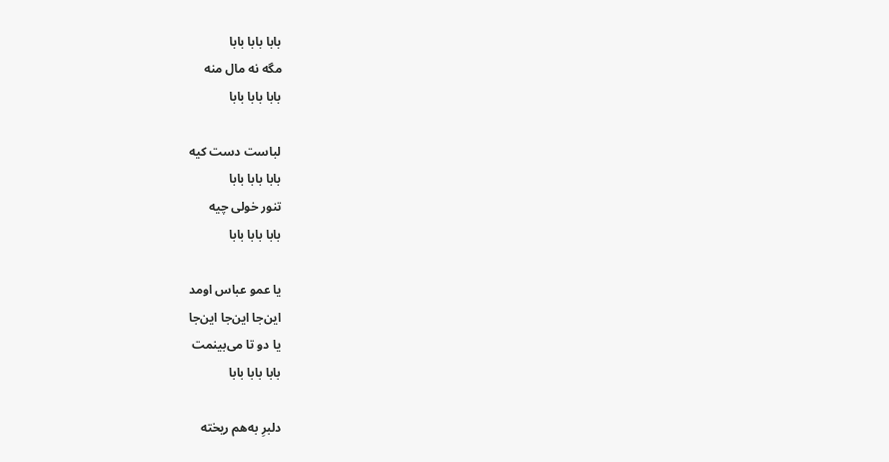بابا بابا بابا
مگه نه مال منه
بابا بابا بابا

لباست دست کیه
بابا بابا بابا
تنور خولی چیه
بابا بابا بابا

یا عمو عباس اومد
این‌جا این‌جا این‌جا
یا دو تا می‌بینمت
بابا بابا بابا

دلبرِ به‌هم ریخته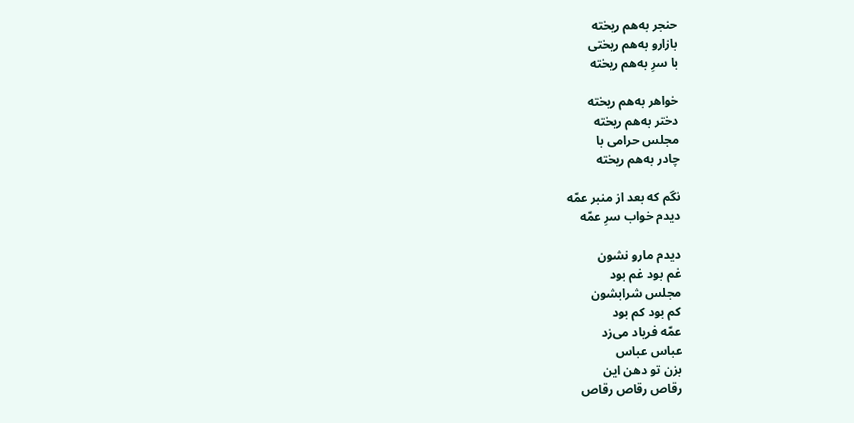حنجر به‌هم ریخته
بازارو به‌هم ریختی
با سرِ به‌هم ریخته

خواهر به‌هم ریخته
دختر به‌هم ریخته
مجلس حرامی با
چادر به‌هم ریخته

نگم که بعد از منبر عمّه
دیدم خواب سرِ عمّه

دیدم مارو نشون
غم بود غم بود
مجلس شرابشون
کم بود کم بود
عمّه فریاد می‌زد
عباس عباس
بزن تو دهن این
رقاص رقاص رقاص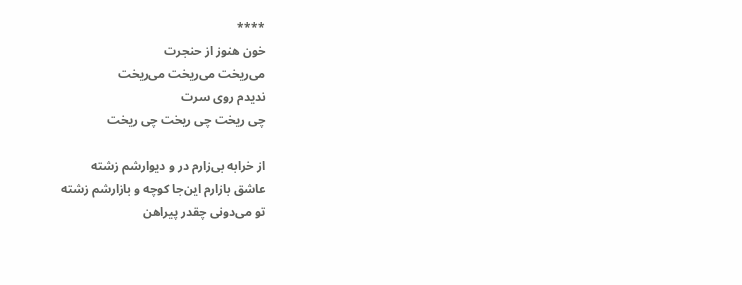****
خون هنوز از حنجرت
می‌ریخت می‌ریخت می‌ریخت
ندیدم روی سرت
چی ریخت چی ریخت چی ریخت

از خرابه بی‌زارم در و دیوارشم زشته
عاشق بازارم این‌جا کوچه و بازارشم زشته
تو می‌دونى چقدر پيراهن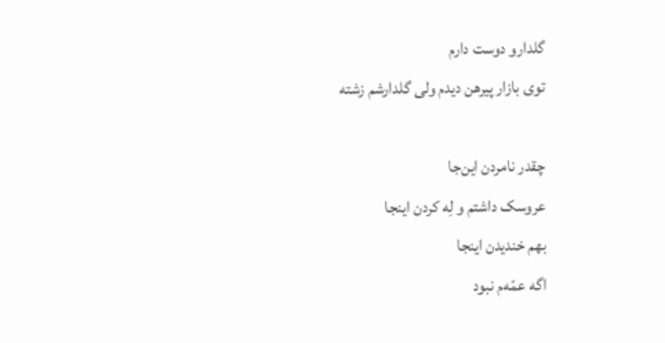گلدارو دوست دارم
توی بازار پيرهن ديدم ولى گلدارشم زشته

چقدر نامردن این‌جا
عروسک داشتم و لِه كردن اينجا
بهم خنديدن اينجا
اگه عمّه‌م نبود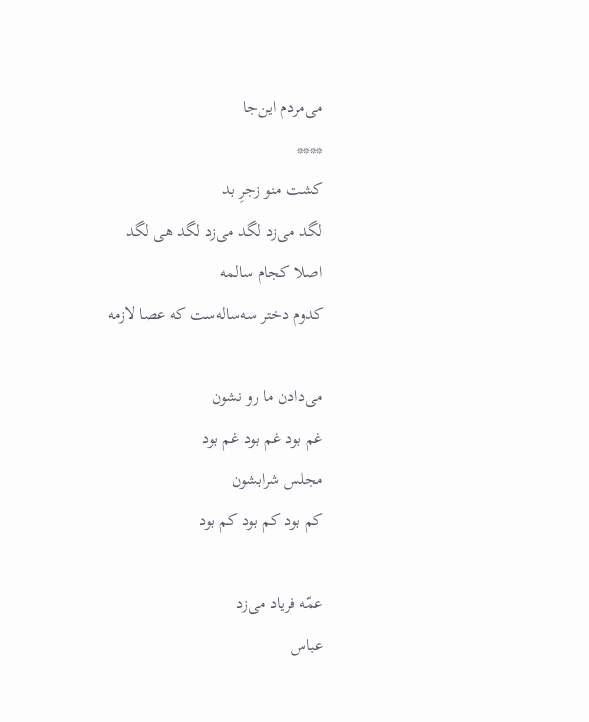می‌مردم این‌جا
****
کشت منو زجرِ بد
لگد می‌زد لگد می‌زد لگد هی لگد
اصلا کجام سالمه
کدوم دختر سه‌ساله‌ست که عصا لازمه

می‌دادن ما رو نشون
غم بود غم بود غم بود
مجلس شرابشون
کم بود کم بود کم بود

عمّه فریاد می‌زد
عباس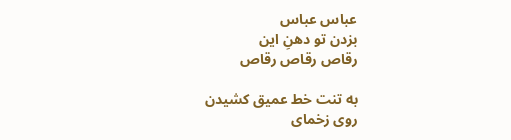عباس عباس
بزدن تو دهنِ این
رقاص رقاص رقاص

به تنت خط عمیق کشیدن
روی زخمای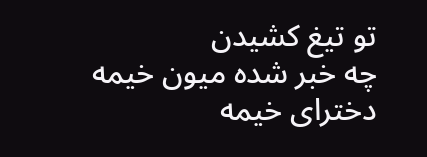تو تیغ کشیدن
چه خبر شده میون خیمه
دخترای خیمه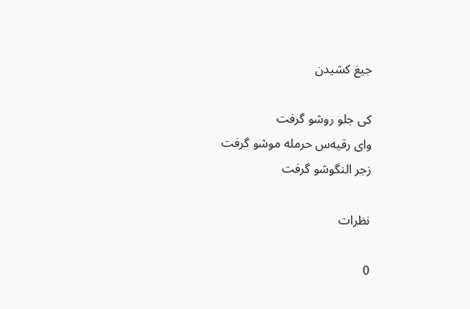جیغ کشیدن

کی جلو روشو گرفت
وای رقیه‌‌س حرمله موشو گرفت
زجر النگوشو گرفت

نظرات

0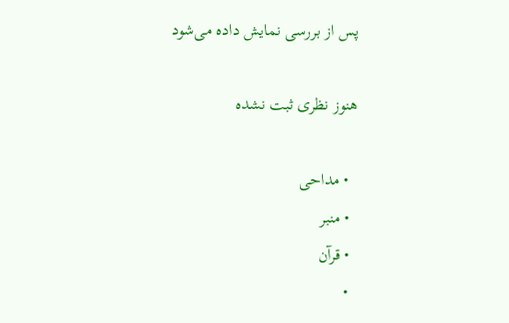پس از بررسی نمایش داده می‌شود

هنوز نظری ثبت نشده

  • مداحی
  • منبر
  • قرآن
  •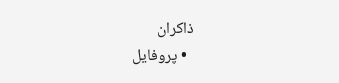ذاکران
  • پروفایل